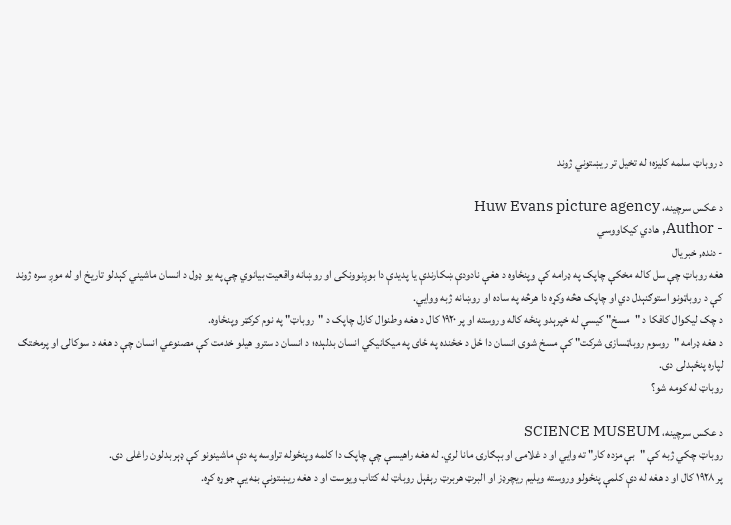د روباټ سلمه کلیزه؛ له تخیل تر ریښتوني ژوند

د عکس سرچینه، Huw Evans picture agency
- Author, هادي کیکاووسي
- دنده, خبریال
هغه روباټ چې سل کاله مخکې چاپک په ډرامه کې وپنځاوه د هغې نادودې ښکارندې یا پدیدې دا بوږنوونکی او روښانه واقعیت بیانوي چې په یو ډول د انسان ماشیني کېدلو تاریخ او له موږ سره ژوند کې د روباټونو استوګنېدل دي او چاپک هڅه وکړه دا هرڅه په ساده او روښانه ژبه ووايي.
د چک لیکوال کافکا د "مسخ" کیسې له خپرېدو پنځه کاله وروسته او پر ۱۹۲۰ کال د هغه وطنوال کارل چاپک د "روباټ" په نوم کرکټر وپنځاوه.
د هغه ډرامه "روسوم روباټسازۍ شرکت" کې مسخ شوی انسان دا ځل د خځنده په ځای په میکانیکي انسان بدلېده؛ د انسان د سترو هیلو خدمت کې مصنوعي انسان چې د هغه د سوکالۍ او پرمختګ لپاره پنځېدلی دی.
روباټ له کومه شو؟

د عکس سرچینه، SCIENCE MUSEUM
روباټ چکي ژبه کې "بې مزده کار" ته وايي او د غلامۍ او بېګارۍ مانا لري. له هغه راهیسې چې چاپک دا کلمه وپنځوله تراوسه په دې ماشینونو کې ډېر بدلون راغلی دی.
پر ۱۹۲۸ کال او د هغه له دې کلمې پنځولو وروسته ویلیم ریچرډز او البرټ هربرټ رېفېل روباټ له کتاب ویوست او د هغه ریښتونې بڼه یې جوړه کړه.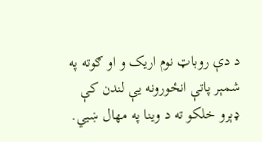د دې روباټ نوم اریک و او ګوته په شمېر پاتې انځورونه یې لندن کې ډېرو خلکو ته د وینا په مهال ښيي.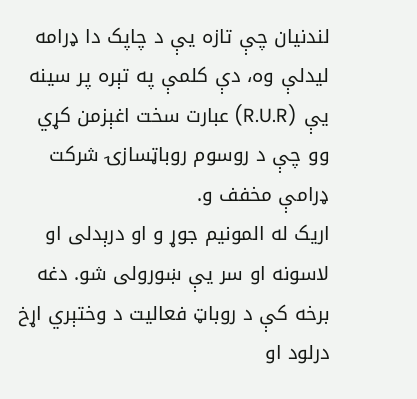لندنیان چې تازه یې د چاپک دا ډرامه لیدلې وه، دې کلمې په تېره پر سینه یې (R.U.R) عبارت سخت اغېزمن کړي وو چې د روسوم روباټسازۍ شرکت ډرامې مخفف و.
اریک له المونیم جوړ و او درېدلی او لاسونه او سر یې ښورولی شو. دغه برخه کې د روباټ فعالیت د وختېري اړخ درلود او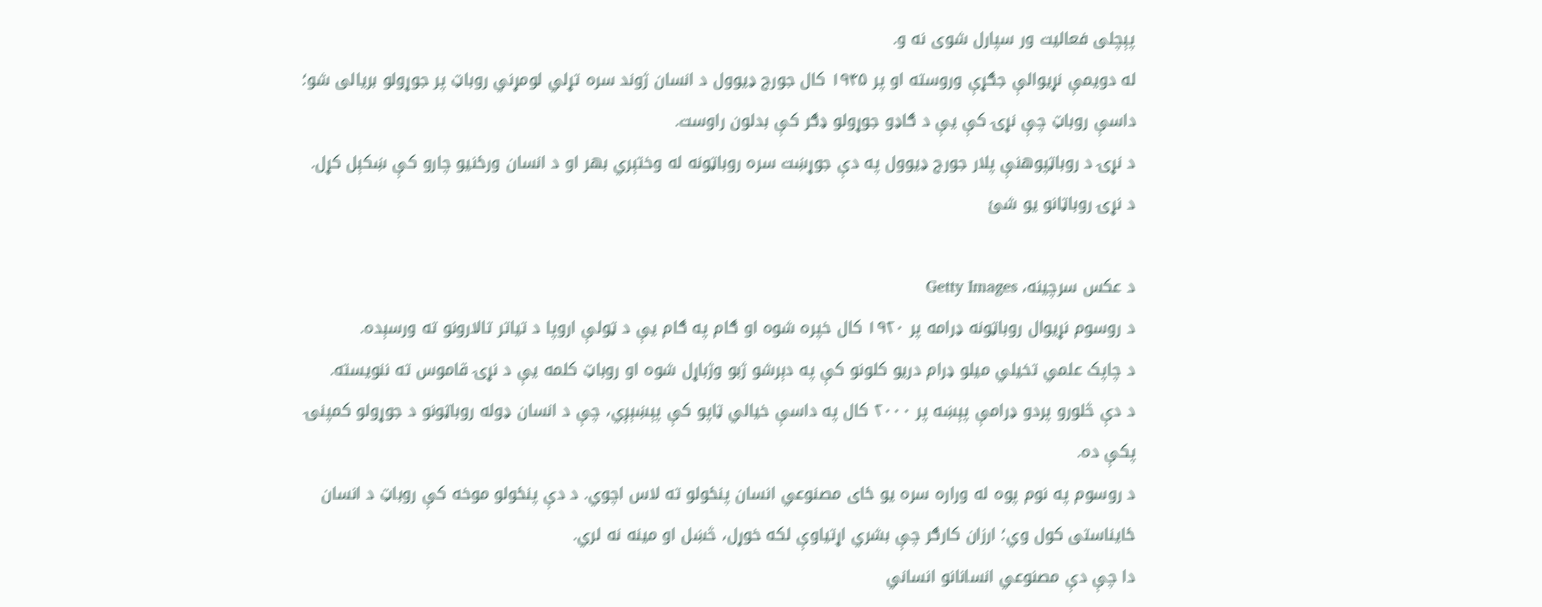پېچلی فعالیت ور سپارل شوی نه و.
له دویمې نړیوالې جګړې وروسته او پر ۱۹۴۵ کال جورج ډیوول د انسان ژوند سره تړلي لومړني روباټ پر جوړولو بریالی شو؛ داسې روباټ چې نړۍ کې یې د ګاډو جوړولو ډګر کې بدلون راوست.
د نړۍ د روباټپوهنې پلار جورج ډیوول په دې جوړښت سره روباټونه له وختېري بهر او د انسان ورځنیو چارو کې ښکېل کړل.
د نړۍ روباټانو یو شئ

د عکس سرچینه، Getty Images
د روسوم نړیوال روباټونه ډرامه پر ۱۹۲۰ کال خپره شوه او ګام په ګام یې د ټولې اروپا د تیاتر تالارونو ته ورسېده.
د چاپک علمي تخیلي میلو ډرام دریو کلونو کې په دېرشو ژبو وژباړل شوه او روباټ کلمه یې د نړۍ قاموس ته ننويسته.
د دې څلورو پردو ډرامې پېښه پر ۲۰۰۰ کال په داسې خیالي ټاپو کې پېښېږي، چې د انسان ډوله روباټونو د جوړولو کمپنۍ پکې ده.
د روسوم په نوم پوه له وراره سره یو ځای مصنوعي انسان پنځولو ته لاس اچوي. د دې پنځولو موخه کې روباټ د انسان ځایناستی کول وي؛ ارزان کارګر چې بشري اړتیاوې لکه خوړل، څښل او مینه نه لري.
دا چې دې مصنوعي انسانانو انساني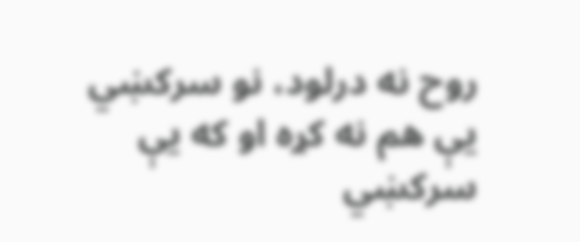روح نه درلود، نو سرکښي یې هم نه کړه او که یې سرکښي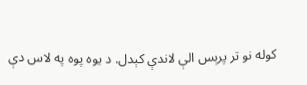کوله نو تر پرېس الې لاندې کېدل. د یوه پوه په لاس دې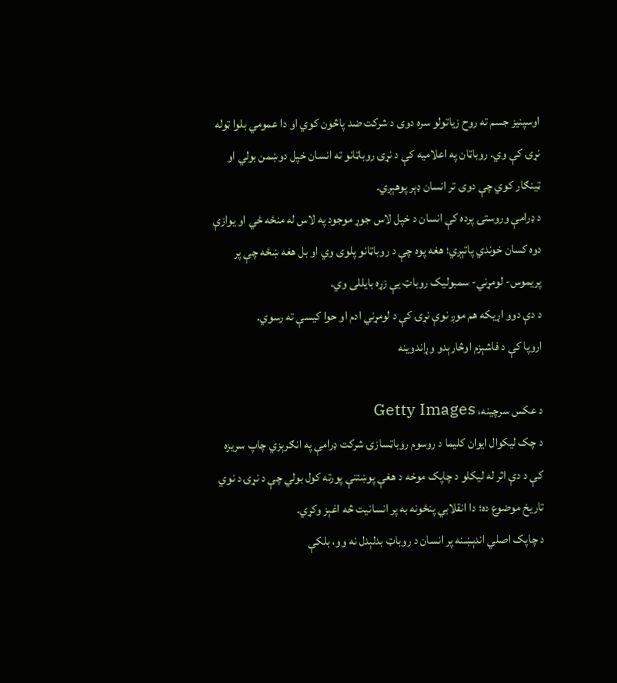اوسپنيز جسم ته روح زیاتولو سره دوی د شرکت ضد پاڅون کوي او دا عمومي بلوا ټوله نړۍ کې وي. روباټان په اعلامیه کې د نړۍ روباټانو ته انسان خپل دوښمن بولي او ټینګار کوي چې دوی تر انسان ډېر پوهېږي.
د ډرامې وروستۍ پرده کې انسان د خپل لاس جوړ موجود په لاس له منځه ځي او یوازې دوه کسان خوندي پاتېږي؛ هغه پوه چې د روباټانو پلوی وي او بل هغه ښځه چې پر پریموس- لومړني- سمبولیک روباټ یې زړه بایللی وي.
د دې دوو اړیکه هم موږ نوې نړۍ کې د لومړني ادم او حوا کیسې ته رسوي.
اروپا کې د فاشېزم اوڅارېدو وړاندوینه

د عکس سرچینه، Getty Images
د چک لیکوال ایوان کلیما د روسوم روباټسازۍ شرکت ډرامې په انګرېزي چاپ سریزه کې د دې اثر له لیکلو د چاپک موخه د هغې پوښتنې پورته کول بولي چې د نړۍ د نوي تاریخ موضوع ده؛ دا انقلابي پنځونه به پر انسانیت څه اغېز وکړي.
د چاپک اصلي اندېښنه پر انسان د روباټ بدلېدل نه وو، بلکې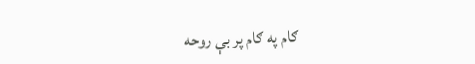ګام په ګام پر بې روحه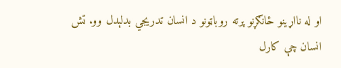او له نااړینو ځانګړنو پرته روباټونو د انسان تدریجي بدلېدل وو. تش انسان چې کارل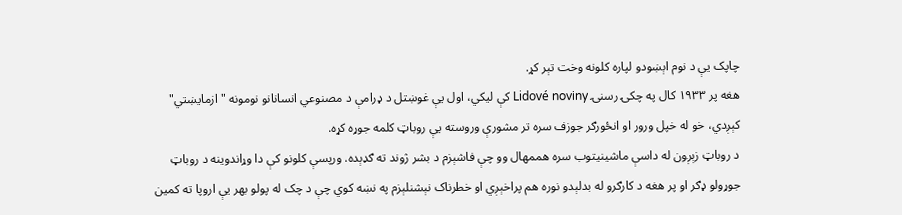چاپک یې د نوم اېښودو لپاره کلونه وخت تېر کړ.
هغه پر ۱۹۳۳ کال په چکۍ رسنۍ Lidové noviny کې لیکي، اول یې غوښتل د ډرامې د مصنوعي انسانانو نومونه "ازمایښتي" کېږدي، خو له خپل ورور او انځورګر جوزف سره تر مشورې وروسته یې روباټ کلمه جوړه کړه.
د روباټ زېږون له داسې ماشینيتوب سره هممهال وو چې فاشېزم د بشر ژوند ته ګډېده. ورپسې کلونو کې دا وړاندوینه د روباټ جوړولو ډګر او پر هغه د کارګرو له بدلېدو نوره هم پراخېږي او خطرناک نېشنلېزم په نښه کوي چې د چک له پولو بهر یې اروپا ته کمین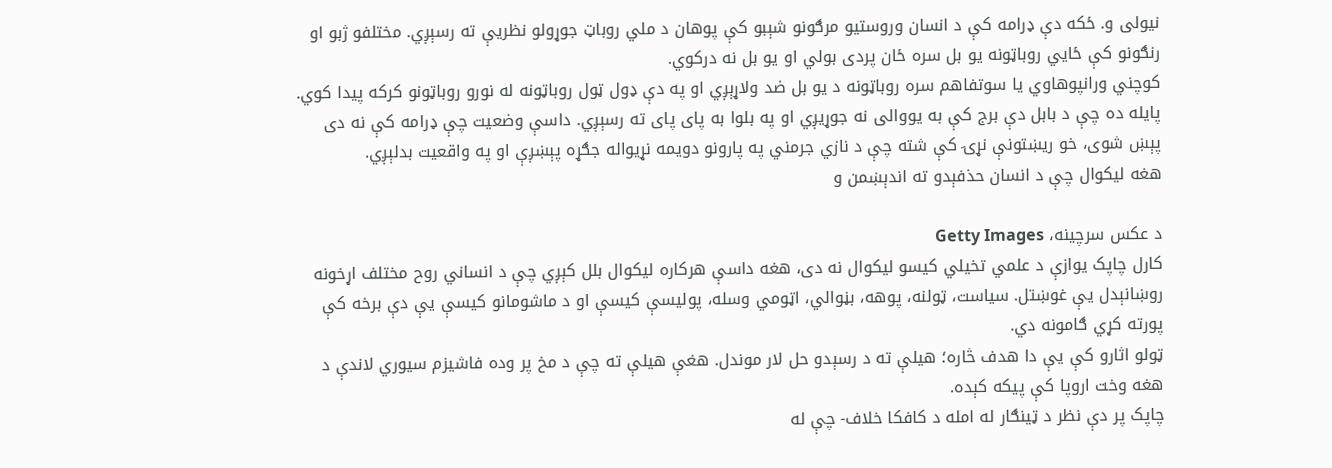نیولی و. ځکه دې ډرامه کې د انسان وروستیو مرګونو شېبو کې پوهان د ملي روباټ جوړولو نظریې ته رسېږي. مختلفو ژبو او رنګونو کې ځايي روباټونه یو بل سره ځان پردی بولي او یو بل نه درکوي.
کوچني ورانپوهاوي یا سوتفاهم سره روباټونه د یو بل ضد ولاړېږي او په دې ډول ټول روباټونه له نورو روباټونو کرکه پیدا کوي.
پایله ده چې د بابل دې برج کې به یووالی نه جوړيږي او په بلوا به پای پای ته رسېږي. داسې وضعیت چې ډرامه کې نه دی پېښ شوی، خو ریښتونې نړۍ کې شته چې د نازي جرمني په پارونو دویمه نړیواله جګړه پېښږې او په واقعیت بدلېږي.
هغه لیکوال چې د انسان حذفېدو ته اندېښمن و

د عکس سرچینه، Getty Images
کارل چاپک یوازې د علمي تخیلي کیسو لیکوال نه دی، هغه داسې هرکاره لیکوال بلل کېږي چې د انساني روح مختلف اړخونه روښانېدل یې غوښتل. سیاست، ټولنه، پوهه، بڼوالي، اټومي وسله، پولیسې کیسې او د ماشومانو کیسې یې دې برخه کې پورته کړي ګامونه دي.
ټولو اثارو کې یې دا هدف څاره؛ هیلې ته د رسېدو حل لار موندل. هغې هیلې ته چې د مخ پر وده فاشیزم سیوري لاندې د هغه وخت اروپا کې پیکه کېده.
چاپک پر دې نظر د ټینګار له امله د کافکا خلاف- چې له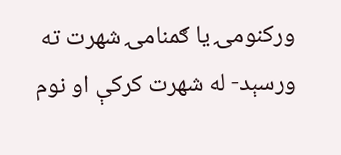ورکنومۍ یا ګمنامۍ شهرت ته ورسېد- له شهرت کرکې او نوم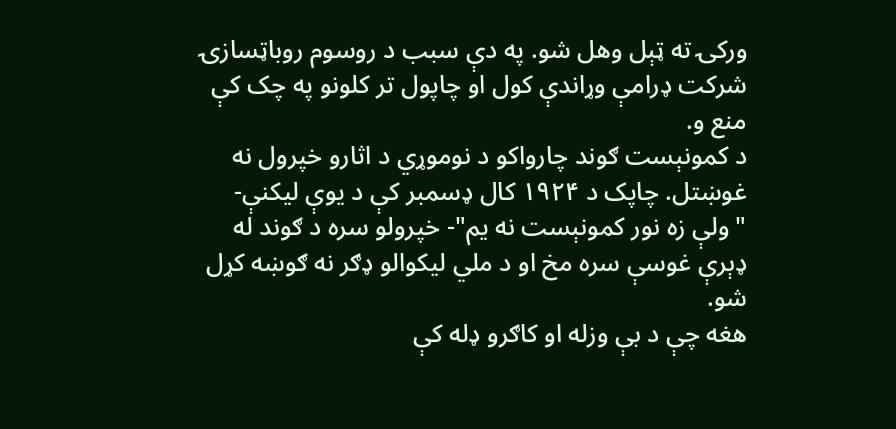ورکۍ ته ټېل وهل شو. په دې سبب د روسوم روباټسازۍ شرکت ډرامې وړاندې کول او چاپول تر کلونو په چک کې منع و.
د کمونېست ګوند چارواکو د نوموړي د اثارو خپرول نه غوښتل. چاپک د ۱۹۲۴ کال ډسمبر کې د یوې لیکنې- "ولې زه نور کمونېست نه یم"- خپرولو سره د ګوند له ډېرې غوسې سره مخ او د ملي لیکوالو ډګر نه ګوښه کړل شو.
هغه چې د بې وزله او کاګرو ډله کې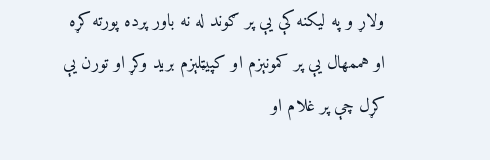ولاړ و په لیکنه کې یې پر ګوند له نه باور پرده پورته کړه او هممهال یې پر کمونېزم او کپيټلېزم برید وکړ او تورن یې کړل چې پر غلام او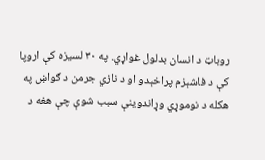روباټ د انسان بدلول غواړي. په ۳۰ لسیزه کې اروپا کې د فاشېزم پراخېدو او د نازي جرمن د ګواښ په هکله د نوموړي وړاندوینې سبب شوې چې هغه د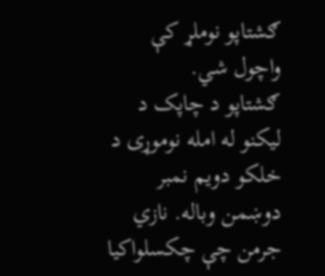ګشتاپو نوملړ کې واچول شي.
ګشتاپو د چاپک د لیکنو له امله نوموړی د خلکو دویم نمبر دوښمن وباله. نازي جرمن چې چکسلواکیا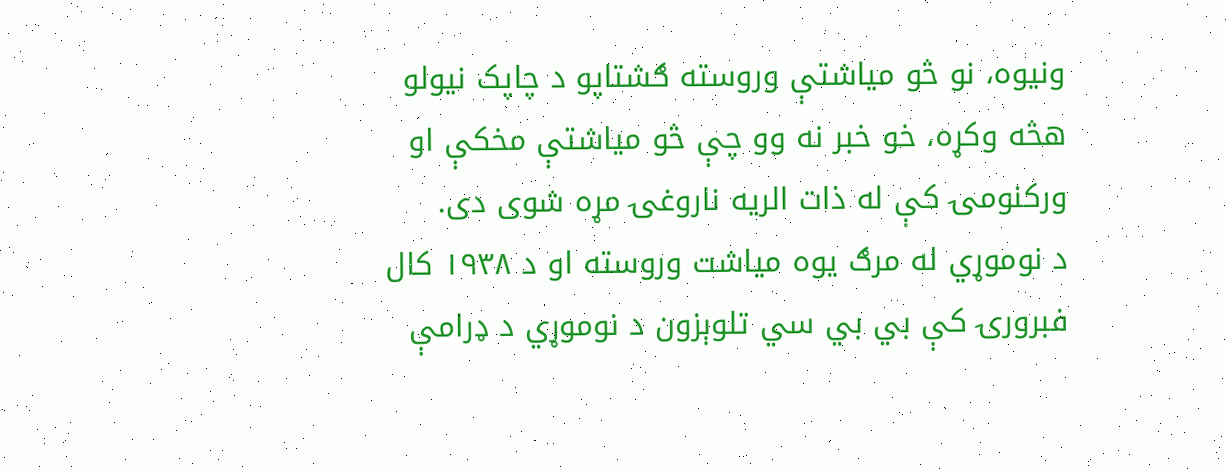ونیوه، نو څو میاشتې وروسته ګشتاپو د چاپک نیولو هڅه وکړه، خو خبر نه وو چې څو میاشتې مخکې او ورکنومۍ کې له ذات الریه ناروغۍ مړه شوی دی.
د نوموړي له مرګ یوه میاشت وروسته او د ۱۹۳۸ کال فبرورۍ کې بي بي سي تلوېزون د نوموړي د ډرامې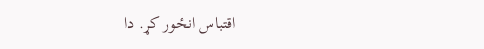اقتباس انځور کړ. دا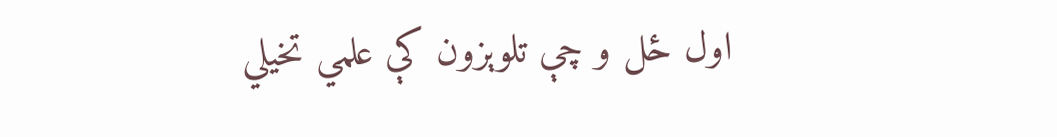اول ځل و چې تلوېزون کې علمي تخیلي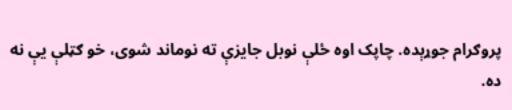پروګرام جوړېده. چاپک اوه ځلې نوبل جایزې ته نوماند شوی، خو ګټلې یې نه ده.